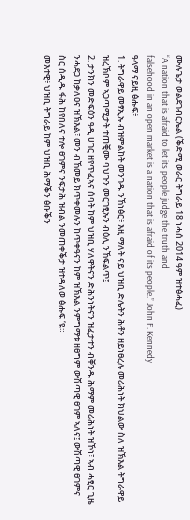ሙሉጌታ ወልደገብርኤል (ቕድሚ ወራር ትግራይ 18 ነሓሰ 2014 ዓም ዝተፅሓፈ)
“A nation that is afraid to let its people judge the truth and
falsehood in an open market is a nation that is afraid of its people.” John F. Kennedy
ዓላማ ናይዚ ፅሑፍ፥
1. ትግራዋይ መፃኢኡ ብዝምልከት መንገዱ ንኸነፅር፥ እዚ ማለት ናይ ህዝቢ ድሌትን ሕቶን ዘይነፀረሉ መሪሕነት ክህልው ስለ ዝኽእል ትግራዋይ ዝረኽቦም ኣጋጣሚታት ተጠቒሙ ባህጉን መርገፂኡን ብዕሊ ንኸፍልጥ፤
2. ታንክን መድፍዕን ዓዲ ሀገር ዘየጥፈኣና ሰባት ከም ህዝቢ ሃለዋትናን ድሕንነትናን ዝፈታተን ብቐንዱ ሕማም መሪሕነት ዝኾነ፣ ኣብ ሓፂር ጊዜ ንሓደጋ ከቃለዐና ዝኽእል፣ መን ብኸመይ ክጥቀመሉን ከጥቀዓናን ከም ዝኽእል ንምግማቱ ዘፀግም ውሽጣዊ ፀገም ኣለና፤ ውሽጣዊ ፀገምና ስር ሰዲዱ ፋሕ ከየበለና ተሎ ፀገምና ንፍታሕ ዝብል ንመጠቀቕታ ዝተዳለወ ፅሑፍ ‘ዩ።
መእተዊ፥ ህዝቢ ትግራይ ከም ህዝቢ ሕማቕን ፅቡቕን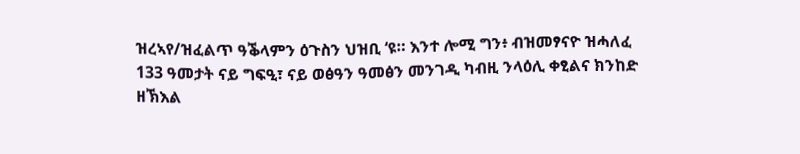ዝረኣየ/ዝፈልጥ ዓቕላምን ዕጉስን ህዝቢ ‘ዩ። እንተ ሎሚ ግን፥ ብዝመፃናዮ ዝሓለፈ 133 ዓመታት ናይ ግፍዒ፣ ናይ ወፅዓን ዓመፅን መንገዲ ካብዚ ንላዕሊ ቀፂልና ክንከድ ዘኽእል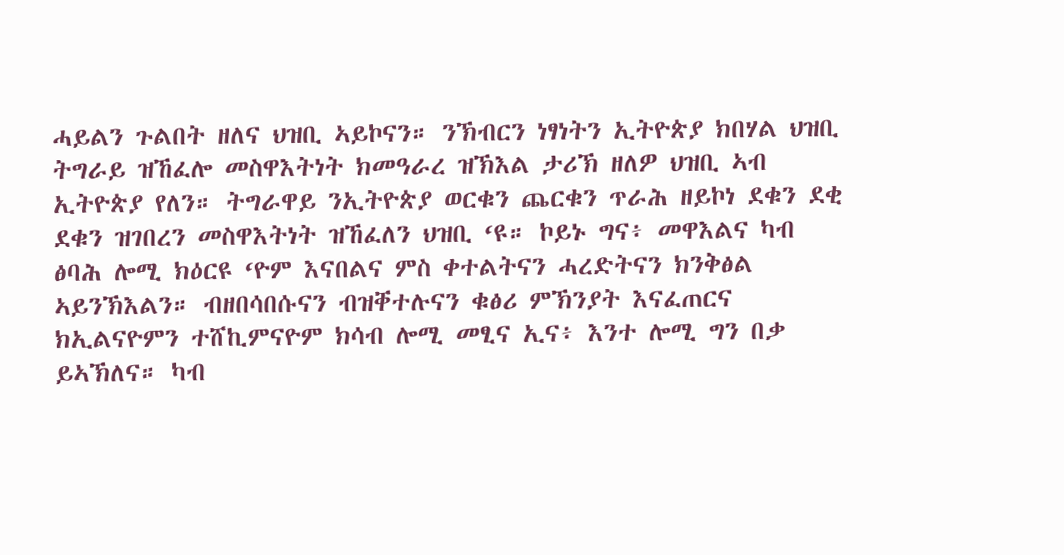ሓይልን ጉልበት ዘለና ህዝቢ ኣይኮናን። ንኽብርን ነፃነትን ኢትዮጵያ ክበሃል ህዝቢ ትግራይ ዝኸፈሎ መስዋእትነት ክመዓራረ ዝኽእል ታሪኽ ዘለዎ ህዝቢ ኣብ ኢትዮጵያ የለን። ትግራዋይ ንኢትዮጵያ ወርቁን ጨርቁን ጥራሕ ዘይኮነ ደቁን ደቂ ደቁን ዝገበረን መስዋእትነት ዝኸፈለን ህዝቢ ‘ዩ። ኮይኑ ግና፥ መዋእልና ካብ ፅባሕ ሎሚ ክዕርዩ ‘ዮም እናበልና ምስ ቀተልትናን ሓረድትናን ክንቅፅል ኣይንኽእልን። ብዘበሳበሱናን ብዝቐተሉናን ቁፅሪ ምኽንያት እናፈጠርና ክኢልናዮምን ተሸኪምናዮም ክሳብ ሎሚ መፂና ኢና፥ እንተ ሎሚ ግን በቃ ይኣኽለና። ካብ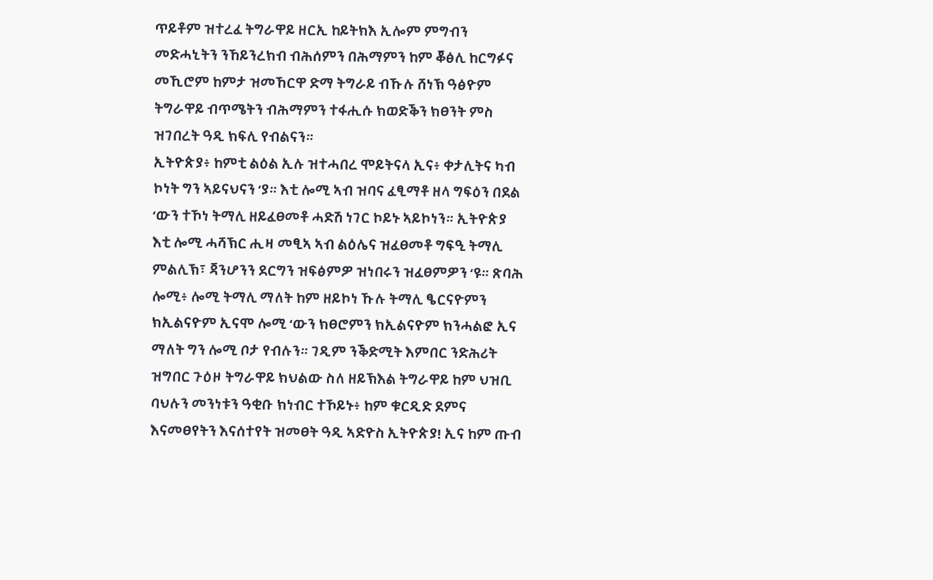ጥይቶም ዝተረፈ ትግራዋይ ዘርኢ ከይትክእ ኢሎም ምግብን መድሓኒትን ንኸይንረክብ ብሕሰምን በሕማምን ከም ቖፅሊ ከርግፉና መኺሮም ከምታ ዝመኸርዋ ድማ ትግራይ ብኹሉ ሸነኽ ዓፅዮም ትግራዋይ ብጥሜትን ብሕማምን ተፋሒሱ ክወድቕን ክፀንት ምስ ዝገበረት ዓዲ ክፍሊ የብልናን።
ኢትዮጵያ፥ ከምቲ ልዕል ኢሉ ዝተሓበረ ሞይትናላ ኢና፥ ቀታሊትና ካብ ኮነት ግን ኣይናህናን ‘ያ። እቲ ሎሚ ኣብ ዝባና ፈፂማቶ ዘላ ግፍዕን በደል ‘ውን ተኾነ ትማሊ ዘይፈፀመቶ ሓድሽ ነገር ኮይኑ ኣይኮነን። ኢትዮጵያ እቲ ሎሚ ሓሻኽር ሒዛ መፂኣ ኣብ ልዕሌና ዝፈፀመቶ ግፍዒ ትማሊ ምልሊኽ፣ ጃንሆንን ደርግን ዝፍፅምዎ ዝነበሩን ዝፈፀምዎን ‘ዩ። ጽባሕ ሎሚ፥ ሎሚ ትማሊ ማለት ከም ዘይኮነ ኹሉ ትማሊ ፄርናዮምን ክኢልናዮም ኢናሞ ሎሚ ‘ውን ክፀሮምን ክኢልናዮም ክንሓልፎ ኢና ማለት ግን ሎሚ ቦታ የብሉን። ገዲም ንቕድሚት እምበር ንድሕሪት ዝግበር ጉዕዞ ትግራዋይ ክህልው ስለ ዘይኽእል ትግራዋይ ከም ህዝቢ ባህሉን መንነቱን ዓቂቡ ክነብር ተኾይኑ፥ ከም ቁርዲድ ደምና እናመፀየትን እናሰተየት ዝመፀት ዓዲ ኣድዮስ ኢትዮጵያ! ኢና ከም ጡብ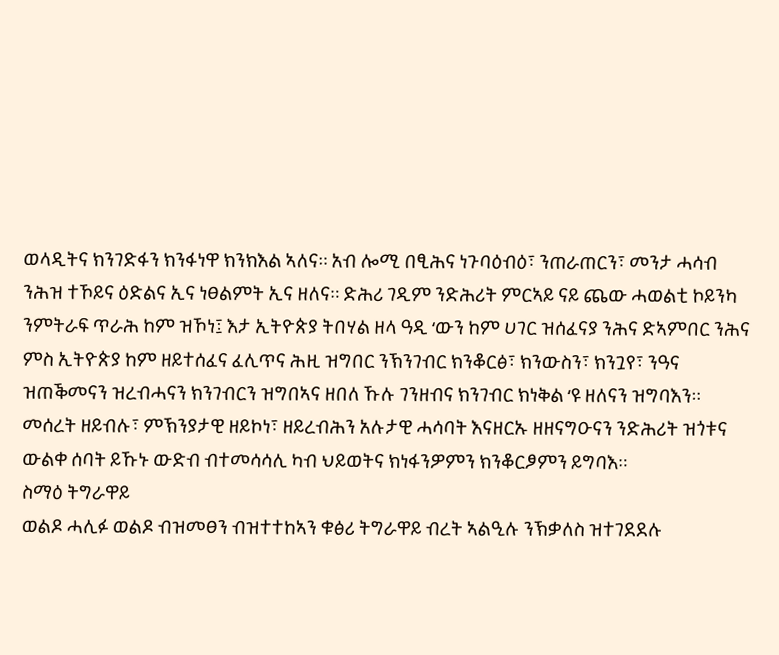ወላዲትና ክንገድፋን ክንፋነዋ ክንክእል ኣለና። አብ ሎሚ በፂሕና ነጉባዕብዕ፣ ንጠራጠርን፣ መንታ ሓሳብ ንሕዝ ተኾይና ዕድልና ኢና ነፀልምት ኢና ዘለና። ድሕሪ ገዲም ንድሕሪት ምርኣይ ናይ ጨው ሓወልቲ ኮይንካ ንምትራፍ ጥራሕ ከም ዝኾነ፤ እታ ኢትዮጵያ ትበሃል ዘላ ዓዲ ‘ውን ከም ሀገር ዝሰፈናያ ንሕና ድኣምበር ንሕና ምስ ኢትዮጵያ ከም ዘይተሰፈና ፈሊጥና ሕዚ ዝግበር ንኽንገብር ክንቆርፅ፣ ክንውስን፣ ክንጓየ፣ ንዓና ዝጠቕመናን ዝረብሓናን ክንገብርን ዝግበኣና ዘበለ ኹሉ ገንዘብና ክንገብር ክነቅል ‘ዩ ዘለናን ዝግባእን። መሰረት ዘይብሉ፣ ምኽንያታዊ ዘይኮነ፣ ዘይረብሕን አሉታዊ ሓሳባት እናዘርኡ ዘዘናግዑናን ንድሕሪት ዝጎቱና ውልቀ ሰባት ይኹኑ ውድብ ብተመሳሳሊ ካብ ህይወትና ክነፋንዎምን ክንቆርፆምን ይግባእ።
ስማዕ ትግራዋይ
ወልዶ ሓሊፉ ወልዶ ብዝመፀን ብዝተተከኣን ቁፅሪ ትግራዋይ ብረት ኣልዒሉ ንኽቃለስ ዝተገደደሉ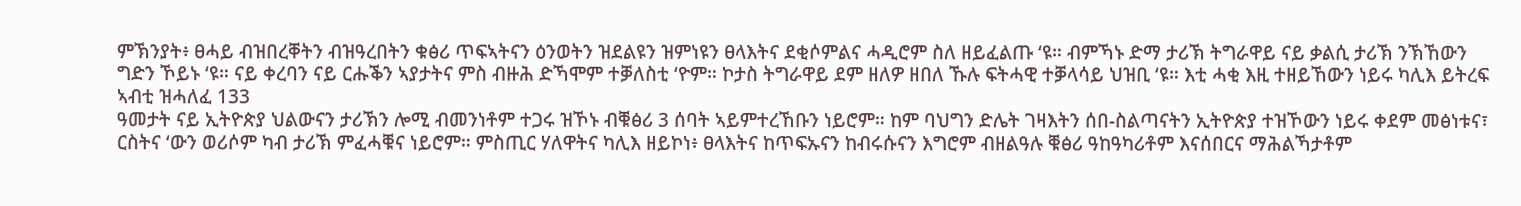ምኽንያት፥ ፀሓይ ብዝበረቐትን ብዝዓረበትን ቁፅሪ ጥፍኣትናን ዕንወትን ዝደልዩን ዝምነዩን ፀላእትና ደቂሶምልና ሓዲሮም ስለ ዘይፈልጡ ‘ዩ። ብምኻኑ ድማ ታሪኽ ትግራዋይ ናይ ቃልሲ ታሪኽ ንኽኸውን ግድን ኾይኑ ‘ዩ። ናይ ቀረባን ናይ ርሑቕን ኣያታትና ምስ ብዙሕ ድኻሞም ተቓለስቲ ‘ዮም። ኮታስ ትግራዋይ ደም ዘለዎ ዘበለ ኹሉ ፍትሓዊ ተቓላሳይ ህዝቢ ‘ዩ። እቲ ሓቂ እዚ ተዘይኸውን ነይሩ ካሊእ ይትረፍ ኣብቲ ዝሓለፈ 133
ዓመታት ናይ ኢትዮጵያ ህልውናን ታሪኽን ሎሚ ብመንነቶም ተጋሩ ዝኾኑ ብቑፅሪ 3 ሰባት ኣይምተረኸቡን ነይሮም። ከም ባህግን ድሌት ገዛእትን ሰበ-ስልጣናትን ኢትዮጵያ ተዝኾውን ነይሩ ቀደም መፅነቱና፣ ርስትና ‘ውን ወሪሶም ካብ ታሪኽ ምፈሓቑና ነይሮም። ምስጢር ሃለዋትና ካሊእ ዘይኮነ፥ ፀላእትና ከጥፍኡናን ከብሩሱናን እግሮም ብዘልዓሉ ቑፅሪ ዓከዓካሪቶም እናሰበርና ማሕልኻታቶም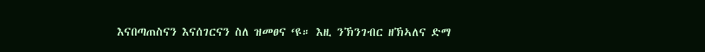እናበጣጠስናን እናሰገርናን ስለ ዝመፀና ‘ዩ። እዚ ንኽንገብር ዘኽኣለና ድማ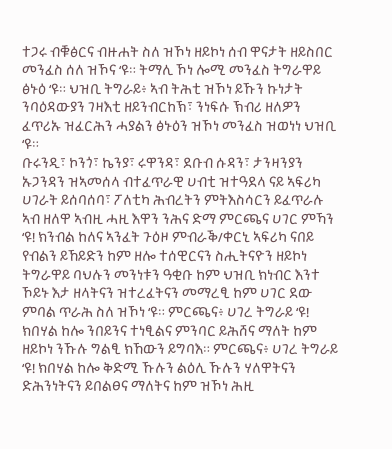ተጋሩ ብቑፅርና ብዙሐት ስለ ዝኾነ ዘይኮነ ሰብ ዋናታት ዘይስበር መንፈስ ሰለ ዝኾና ‘ዩ። ትማሊ ኾነ ሎሚ መንፈስ ትግራዋይ ፅኑዕ ‘ዩ። ህዝቢ ትግራይ፥ ኣብ ትሕቲ ዝኾነ ይኹን ኩነታት ንባዕዳውያን ገዛእቲ ዘይንብርከኽ፣ ንነፍሱ ኽብሪ ዘለዎን ፈጥሪኡ ዝፈርሕን ሓያልን ፅኑዕን ዝኾነ መንፈስ ዝወነነ ህዝቢ ‘ዩ።
ቡሩንዲ፣ ኮንጎ፣ ኬንያ፣ ሩዋንዳ፣ ደቡብ ሱዳን፣ ታንዛንያን ኡጋንዳን ዝኣመሰላ ብተፈጥራዊ ሀብቲ ዝተዓደላ ናይ ኣፍሪካ ሀገራት ይሰባሰባ፣ ፖለቲካ ሕብረትን ምትእስሳርን ይፈጥራሉ ኣብ ዘለዋ ኣብዚ ሓዚ እዋን ንሕና ድማ ምርጫና ሀገር ምኻን ‘ዩ! ክንብል ከለና ኣንፈት ጉዕዞ ምብራቕ/ቀርኒ ኣፍሪካ ናበይ የብልን ይኸይድን ከም ዘሎ ተሰዊርናን ስሒትናዮን ዘይኮነ ትግራዋይ ባህሉን መንነቱን ዓቂቡ ከም ህዝቢ ክነብር እንተ ኾይኑ እታ ዘላትናን ዝተረፈትናን መማረፂ ከም ሀገር ደው ምባል ጥራሕ ስለ ዝኾነ ‘ዩ። ምርጫና፥ ሀገረ ትግራይ ‘ዩ! ክበሃል ከሎ ንበይንና ተነፂልና ምንባር ይሕሸና ማለት ከም ዘይኮነ ንኹሉ ግልፂ ክኸውን ይግባእ። ምርጫና፥ ሀገረ ትግራይ ‘ዩ! ክበሃል ከሎ ቅድሚ ኹሉን ልዕሊ ኹሉን ሃለዋትናን ድሕንነትናን ይበልፀና ማለትና ከም ዝኾነ ሕዚ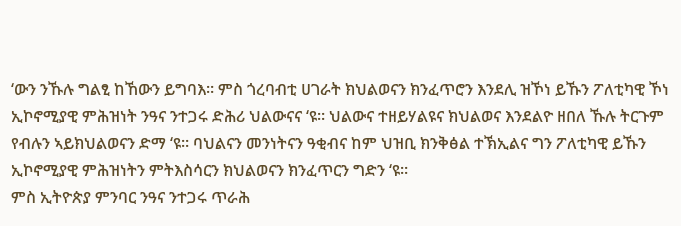‘ውን ንኹሉ ግልፂ ከኸውን ይግባእ። ምስ ጎረባብቲ ሀገራት ክህልወናን ክንፈጥሮን እንደሊ ዝኾነ ይኹን ፖለቲካዊ ኾነ ኢኮኖሚያዊ ምሕዝነት ንዓና ንተጋሩ ድሕሪ ህልውናና ‘ዩ። ህልውና ተዘይሃልዩና ክህልወና እንደልዮ ዘበለ ኹሉ ትርጉም የብሉን ኣይክህልወናን ድማ ‘ዩ። ባህልናን መንነትናን ዓቂብና ከም ህዝቢ ክንቅፅል ተኽኢልና ግን ፖለቲካዊ ይኹን ኢኮኖሚያዊ ምሕዝነትን ምትእስሳርን ክህልወናን ክንፈጥርን ግድን ‘ዩ።
ምስ ኢትዮጵያ ምንባር ንዓና ንተጋሩ ጥራሕ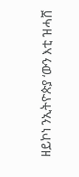ዘይኮነ ንኢትዮጵያ ‘ውን እቲ ዝሓሸ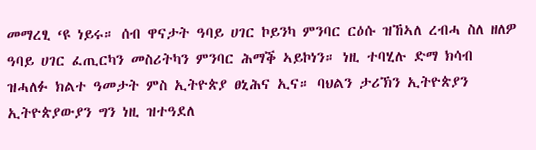መማረፂ ‘ዩ ነይሩ። ሰብ ዋናታት ዓባይ ሀገር ኮይንካ ምንባር ርዕሱ ዝኸኣለ ረብሓ ስለ ዘለዎ ዓባይ ሀገር ፈጢርካን መስሪትካን ምንባር ሕማቕ ኣይኮነን። ነዚ ተባሂሉ ድማ ክሳብ ዝሓለፉ ክልተ ዓመታት ምስ ኢትዮጵያ ፀኒሕና ኢና። ባህልን ታሪኽን ኢትዮጵያን ኢትዮጵያውያን ግን ነዚ ዝተዓደለ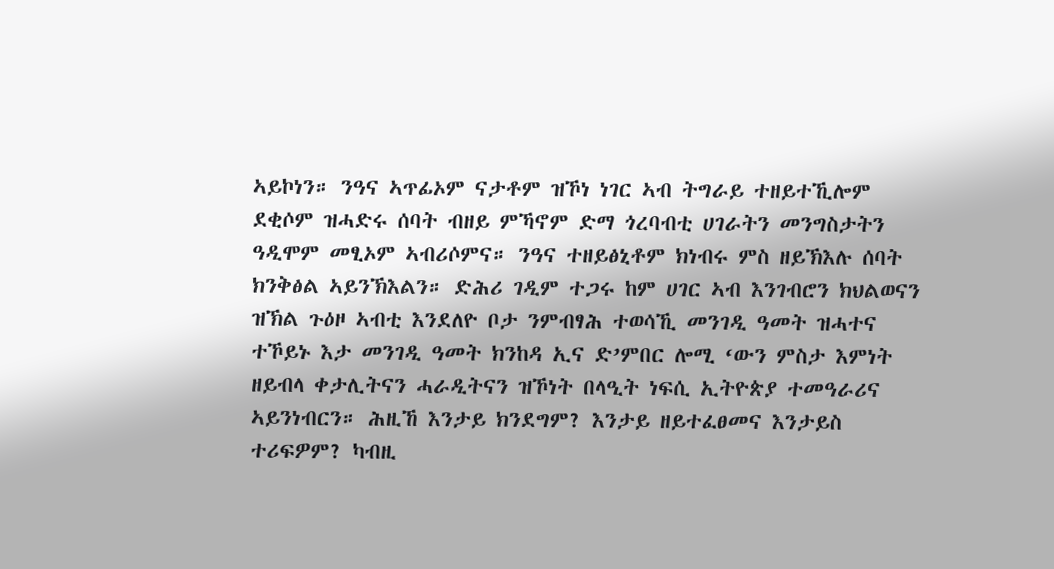ኣይኮነን። ንዓና ኣጥፊኦም ናታቶም ዝኾነ ነገር ኣብ ትግራይ ተዘይተኺሎም ደቂሶም ዝሓድሩ ሰባት ብዘይ ምኻኖም ድማ ጎረባብቲ ሀገራትን መንግስታትን ዓዲሞም መፂኦም ኣብሪሶምና። ንዓና ተዘይፅኒቶም ክነብሩ ምስ ዘይኽእሉ ሰባት ክንቅፅል ኣይንኽእልን። ድሕሪ ገዲም ተጋሩ ከም ሀገር ኣብ እንገብሮን ክህልወናን ዝኽል ጉዕዞ ኣብቲ እንደለዮ ቦታ ንምብፃሕ ተወሳኺ መንገዲ ዓመት ዝሓተና ተኾይኑ እታ መንገዲ ዓመት ክንከዳ ኢና ድ’ምበር ሎሚ ‘ውን ምስታ እምነት ዘይብላ ቀታሊትናን ሓራዲትናን ዝኾነት በላዒት ነፍሲ ኢትዮጵያ ተመዓራሪና ኣይንነብርን። ሕዚኸ እንታይ ክንደግም? እንታይ ዘይተፈፀመና እንታይስ ተሪፍዎም? ካብዚ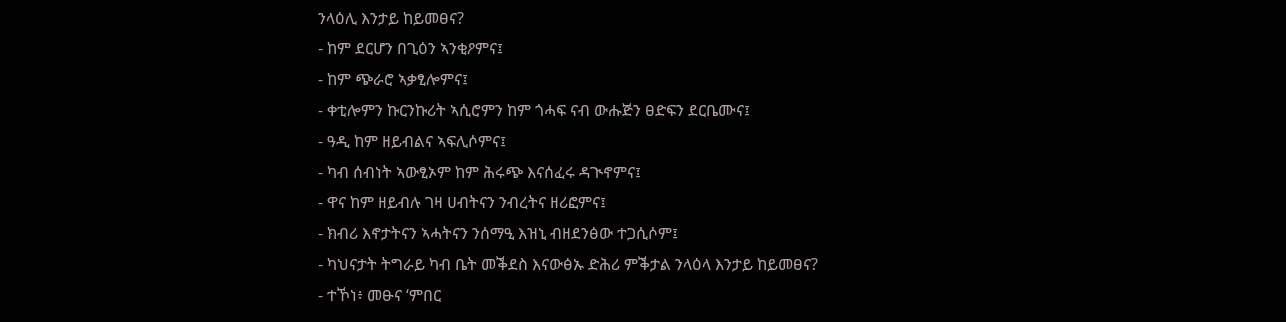ንላዕሊ እንታይ ከይመፀና?
- ከም ደርሆን በጊዕን ኣንቂዖምና፤
- ከም ጭራሮ ኣቃፂሎምና፤
- ቀቲሎምን ኩርንኩሪት ኣሲሮምን ከም ጎሓፍ ናብ ውሑጅን ፀድፍን ደርቤሙና፤
- ዓዲ ከም ዘይብልና ኣፍሊሶምና፤
- ካብ ሰብነት ኣውፂኦም ከም ሕሩጭ እናሰፈሩ ዳጒኖምና፤
- ዋና ከም ዘይብሉ ገዛ ሀብትናን ንብረትና ዘሪፎምና፤
- ክብሪ እኖታትናን ኣሓትናን ንሰማዒ እዝኒ ብዘደንፅው ተጋሲሶም፤
- ካህናታት ትግራይ ካብ ቤት መቕደስ እናውፅኡ ድሕሪ ምቕታል ንላዕላ እንታይ ከይመፀና?
- ተኾነ፥ መፁና ‘ምበር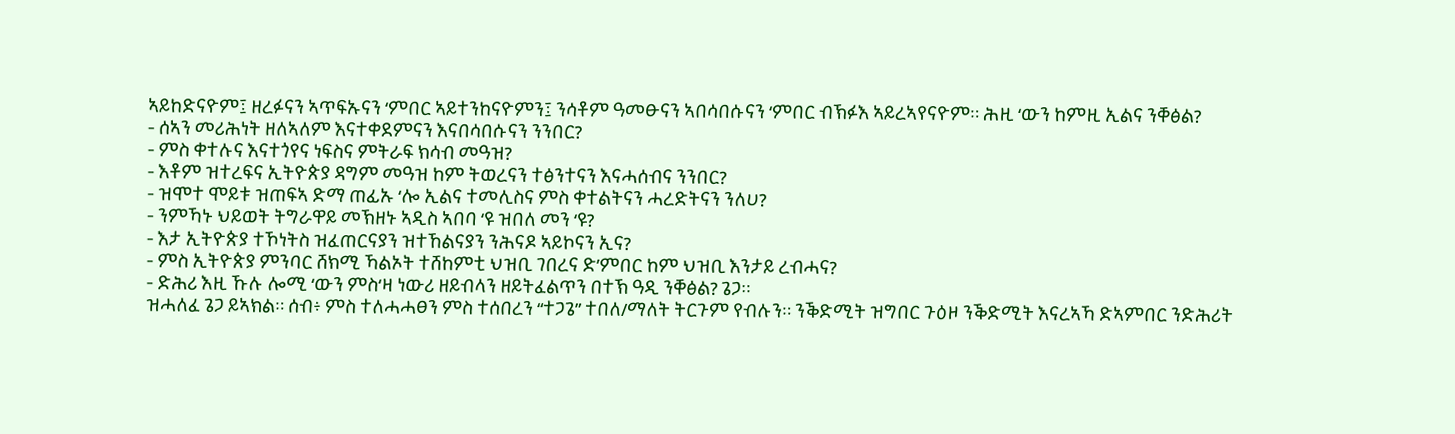ኣይከድናዮም፤ ዘረፉናን ኣጥፍኡናን ‘ምበር ኣይተንከናዮምን፤ ንሳቶም ዓመፁናን ኣበሳበሱናን ‘ምበር ብኽፉእ ኣይረኣየናዮም። ሕዚ ‘ውን ከምዚ ኢልና ንቐፅል?
- ሰኣን መሪሕነት ዘለኣለም እናተቀደምናን እናበሳበሱናን ንንበር?
- ምስ ቀተሉና እናተጎየና ነፍስና ምትራፍ ክሳብ መዓዝ?
- እቶም ዝተረፍና ኢትዮጵያ ዳግም መዓዝ ከም ትወረናን ተፅንተናን እናሓሰብና ንንበር?
- ዝሞተ ሞይቱ ዝጠፍኣ ድማ ጠፊኡ ‘ሎ ኢልና ተመሊስና ምስ ቀተልትናን ሓረድትናን ንለሀ?
- ንምኻኑ ህይወት ትግራዋይ መኽዘኑ ኣዲስ ኣበባ ‘ዩ ዝበለ መን ‘ዩ?
- እታ ኢትዮጵያ ተኾነትስ ዝፈጠርናያን ዝተኸልናያን ንሕናዶ ኣይኮናን ኢና?
- ምስ ኢትዮጵያ ምንባር ሸክሚ ኻልኦት ተሸከምቲ ህዝቢ ገበረና ድ’ምበር ከም ህዝቢ እንታይ ረብሓና?
- ድሕሪ እዚ ኹሉ ሎሚ ‘ውን ምስ‘ዛ ነውሪ ዘይብላን ዘይትፈልጥን በተኽ ዓዲ ንቐፅል? ጌጋ።
ዝሓለፈ ጌጋ ይኣክል። ሰብ፥ ምስ ተለሓሓፀን ምስ ተሰበረን “ተጋጌ” ተበለ/ማለት ትርጉም የብሉን። ንቕድሚት ዝግበር ጉዕዞ ንቕድሚት እናረኣኻ ድኣምበር ንድሕሪት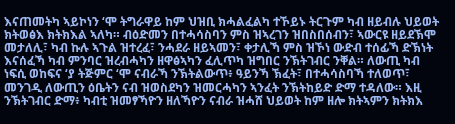እናጠመትካ ኣይኮነን ‘ሞ ትግራዋይ ከም ህዝቢ ክሓልፈልካ ተኾይኑ ትርጉም ካብ ዘይብሉ ህይወት ክትወፅእ ክትክእል ኣለካ። ብዕድመን በተሓሳስባን ምስ ዝኣረገን ዝበስበሰብን፣ ኣውርዩ ዘይደኽሞ መታለሊ፣ ካብ ኩሉ ኣጉል ዝተረፈ፣ ንሓደራ ዘይኣመን፣ ቀታሊኻ ምስ ዝኾነ ውድብ ተሰፊኻ ድኽነት እናሰፈኻ ካብ ምንባር ዝረብሓካን ዘዋፅኣካን ፈሊጥካ ዝግበር ንኽትገብር ንቐል። ለውጢ ካብ ነፍሲ ወከፍና ‘ያ ትጅምር ‘ሞ ናብራኻ ንኽትልውጥ፥ ዓይንኻ ኽፈት፣ በተሓሳስባኻ ተለወጥ፣ መንገዲ ለውጢን ዕቤትን ናብ ዝወስደካን ዝመርሓካን ኣንፈት ንኽትከይድ ድማ ተዳለው። እዚ ንኽትገብር ድማ፥ ካብቲ ዝመፃኻዮን ዘለኻዮን ናብራ ዝሓሸ ህይወት ከም ዘሎ ክትኣምን ክትክእ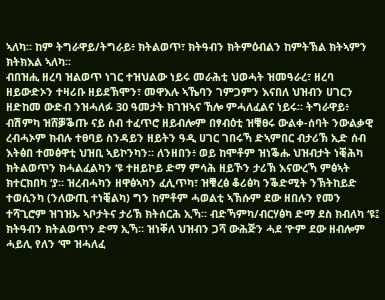ኣለካ። ከም ትግራዋይ/ትግራይ፥ ክትልወጥ፣ ክትዓብን ክትምዕብልን ከምትኽል ክትኣምን ክትክእል ኣለካ።
ብበዝሒ ዘረባ ዝልወጥ ነገር ተዝህልው ነይሩ መራሕቲ ህወሓት ዝመዓራረ፣ ዘረባ ዘይውድኦን ተዛሪቡ ዘይደኽሞን፣ መዋእሉ ኣኼባን ገምጋምን እናበለ ህዝብን ሀገርን ዘድከመ ውድብ ንዝሓለፉ 30 ዓመታት ክገዝኣና ኸሎ ምሓለፈልና ነይሩ። ትግራዋይ፥ ብሽምካ ዝሸቓቕጡ ናይ ሰብ ተፈጥሮ ዘይብሎም በፃብዕቲ ዝቑፀሩ ውልቀ-ሰባት ንውልቃዊ ረብሓኦም ክብሉ ተፀባይ ስንዳይን ዘይትን ዓዲ ሀገር ገበሩኻ ድኣምበር ብታሪኽ ኢድ ሰብ እትፅበ ተመፅዋቲ ህዝቢ ኣይኮንካን። ለንዘበን፥ ወይ ከሞቶም ዝነቕሑ ህዝብታት ነቒሕካ ክትልወጥን ክሓልፈልካን ‘ዩ ተዘይኮይ ድማ ምሳሕ ዘይኾን ታሪኽ እናውረኻ ምፅኣት ክተርክበካ ‘ያ። ዝረብሓካን ዘዋፅኣካን ፈሊጥካ፣ ዝቑረፅ ቆሪፅካ ንቕድሚት ንኽትከይድ ተወሲንካ (ንለውጢ ተነቒልካ) ግን ከምቶም ሓወልቲ ኣኽሱም ደው ዘበሉን የመን ተሻጊሮም ዝገዝኡ ኣቦታትና ታሪኽ ክትሰርሕ ኢኻ። ብድኻምካ/ብርሃፅካ ድማ ደስ ክብለካ ‘ዩ፤ ክትዓብን ክትልወጥን ድማ ኢኻ። ዝነቐለ ህዝብን ጋሻ ውሕጅን ሓደ ‘ዮም ደው ዘብሎም ሓይሊ የለን ‘ሞ ዝሓለፈ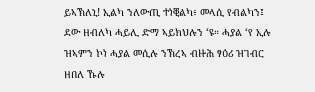ይኣኽለኒ! ኢልካ ንለውጢ ተነቒልካ፥ መላሲ የብልካን፤ ደው ዘብለካ ሓይሊ ድማ ኣይክህሉን ‘ዩ። ሓያል ‘የ ኢሉ ዝኣምን ኮነ ሓያል መሲሉ ንኽረኣ ብዙሕ ፃዕሪ ዝገብር ዘበለ ኹሉ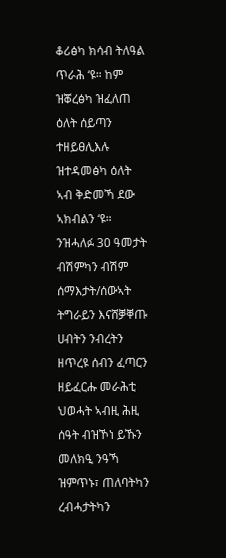ቆሪፅካ ክሳብ ትለዓል ጥራሕ ‘ዩ። ከም ዝቖረፅካ ዝፈለጠ ዕለት ሰይጣን ተዘይፀሊእሉ ዝተዳመፅካ ዕለት ኣብ ቅድመኻ ደው ኣክብልን ‘ዩ። ንዝሓለፉ 30 ዓመታት ብሽምካን ብሽም ሰማእታት/ሰውኣት ትግራይን እናሸቓቐጡ ሀብትን ንብረትን ዘጥረዩ ሰብን ፈጣርን ዘይፈርሑ መራሕቲ ህወሓት ኣብዚ ሕዚ ሰዓት ብዝኾነ ይኹን መለክዒ ንዓኻ ዝምጥኑ፣ ጠለባትካን ረብሓታትካን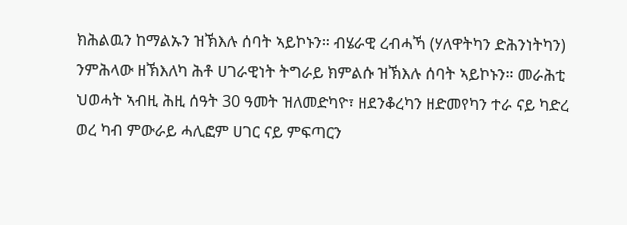ክሕልዉን ከማልኡን ዝኽእሉ ሰባት ኣይኮኑን። ብሄራዊ ረብሓኻ (ሃለዋትካን ድሕንነትካን) ንምሕላው ዘኽእለካ ሕቶ ሀገራዊነት ትግራይ ክምልሱ ዝኽእሉ ሰባት ኣይኮኑን። መራሕቲ ህወሓት ኣብዚ ሕዚ ሰዓት 30 ዓመት ዝለመድካዮ፣ ዘደንቆረካን ዘድመየካን ተራ ናይ ካድረ ወረ ካብ ምውራይ ሓሊፎም ሀገር ናይ ምፍጣርን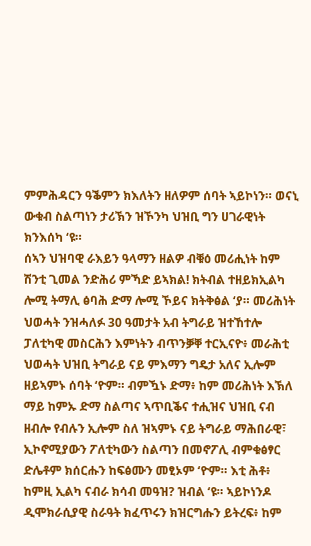ምምሕዳርን ዓቕምን ክእለትን ዘለዎም ሰባት ኣይኮነን። ወናኒ ውቁብ ስልጣነን ታሪኽን ዝኾንካ ህዝቢ ግን ሀገራዊነት ክንእሰካ ‘ዩ።
ሰኣን ህዝባዊ ራእይን ዓላማን ዘልዎ ብቑዕ መሪሒነት ከም ሽንቲ ጊመል ንድሕሪ ምኻድ ይኣክል! ክትብል ተዘይክኢልካ ሎሚ ትማሊ ፅባሕ ድማ ሎሚ ኾይና ክትቅፅል ‘ያ። መሪሕነት ህወሓት ንዝሓለፉ 30 ዓመታት አብ ትግራይ ዝተኸተሎ ፓለቲካዊ መስርሕን እምነትን ብጥንቓቐ ተርኢናዮ፥ መራሕቲ ህወሓት ህዝቢ ትግራይ ናይ ምእማን ግዴታ አለና ኢሎም ዘይኣምኑ ሰባት ‘ዮም። ብምዃኑ ድማ፥ ከም መሪሕነት እኽለ ማይ ከምኡ ድማ ስልጣና ኣጥቢቕና ተሒዝና ህዝቢ ናብ ዘብሎ የብሉን ኢሎም ስለ ዝኣምኑ ናይ ትግራይ ማሕበራዊ፣ ኢኮኖሚያውን ፖለቲካውን ስልጣን በመኖፖሊ ብምቁፅፃር ድሌቶም ክሰርሑን ከፍፅሙን መፂኦም ‘ዮም። እቲ ሕቶ፥ ከምዚ ኢልካ ናብራ ክሳብ መዓዝ? ዝብል ‘ዩ። ኣይኮነንዶ ዲሞክራሲያዊ ስራዓት ክፈጥሩን ክዝርግሑን ይትረፍ፥ ከም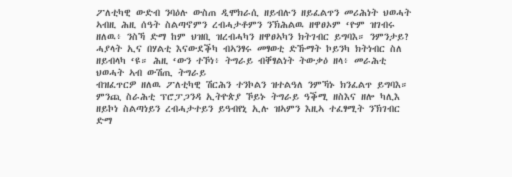ፖለቲካዊ ውድብ ንባዕሉ ውስጠ ዲሞክራሲ ዘይብሉን ዘይፈልጥን መሪሕነት ህወሓት ኣብዚ ሕዚ ሰዓት ስልጣኖምን ረብሓታቶምን ንኽሕልዉ ዘዋፀኦም ‘ዮም ዝገብሩ ዘለዉ፥ ንስኻ ድማ ከም ህዝቢ ዝረብሓካን ዘዋፀኣካን ክትገብር ይግባእ። ንምንታይ? ሓያላት ኢና በሃልቲ እናውደቕካ ብኣንፃሩ መፃወቲ ድኹማት ኮይንካ ክትነብር ስለ ዘይብላካ ‘ዩ። ሕዚ ‘ውን ተኾነ፥ ትግራይ ብቐፃልነት ትውቃዕ ዘላ፥ መራሕቲ ህወሓት ኣብ ውሽጢ ትግራይ
ብዝፈጥርዎ ዘለዉ ፖለቲካዊ ሽርሕን ተንኮልን ዝተልዓለ ንምኻኑ ክንፈልጥ ይግባእ። ምንጪ ስራሕቲ ፕሮፓጋንዳ ኢትዮጵያ ኾይኑ ትግራይ ዓቕሚ ዘስእና ዘሎ ካሊእ ዘይኮነ ስልጣነይን ረብሓታተይን ይዓብየኒ ኢሉ ዝኣምን እዚኣ ተፈፃሚት ንኽገብር ድማ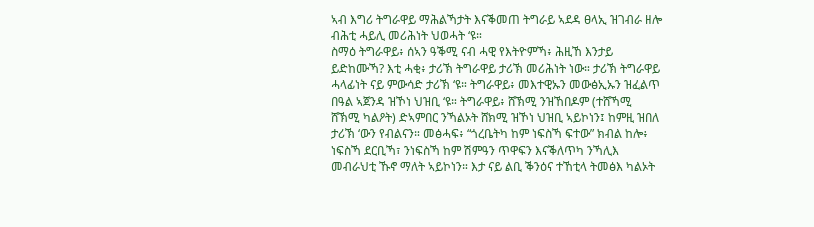ኣብ እግሪ ትግራዋይ ማሕልኻታት እናቕመጠ ትግራይ ኣደዳ ፀላኢ ዝገብራ ዘሎ ብሕቲ ሓይሊ መሪሕነት ህወሓት ‘ዩ።
ስማዕ ትግራዋይ፥ ሰኣን ዓቕሚ ናብ ሓዊ የእትዮምኻ፥ ሕዚኸ እንታይ ይድከሙኻ? እቲ ሓቂ፥ ታሪኽ ትግራዋይ ታሪኽ መሪሕነት ነው። ታሪኽ ትግራዋይ ሓላፊነት ናይ ምውሳድ ታሪኽ ‘ዩ። ትግራዋይ፥ መእተዊኡን መውፅኢኡን ዝፈልጥ በዓል ኣጀንዳ ዝኾነ ህዝቢ ‘ዩ። ትግራዋይ፥ ሸኽሚ ንዝኸበዶም (ተሸኻሚ ሸኽሚ ካልዖት) ድኣምበር ንኻልኦት ሸክሚ ዝኾነ ህዝቢ ኣይኮነን፤ ከምዚ ዝበለ ታሪኽ ‘ውን የብልናን። መፅሓፍ፥ “ጎረቤትካ ከም ነፍስኻ ፍተው” ክብል ከሎ፥ ነፍስኻ ደርቢኻ፣ ንነፍስኻ ከም ሽምዓን ጥዋፍን እናቕለጥካ ንኻሊእ መብራህቲ ኹኖ ማለት ኣይኮነን። እታ ናይ ልቢ ቕንዕና ተኸቲላ ትመፅእ ካልኦት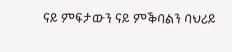ናይ ምፍታውን ናይ ምቕባልን ባህሪይ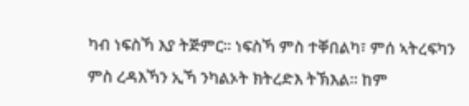ካብ ነፍስኻ እያ ትጅምር። ነፍስኻ ምስ ተቐበልካ፣ ምሰ ኣትረፍካን ምስ ረዳእኻን ኢኻ ንካልኦት ክትረድእ ትኽእል። ከም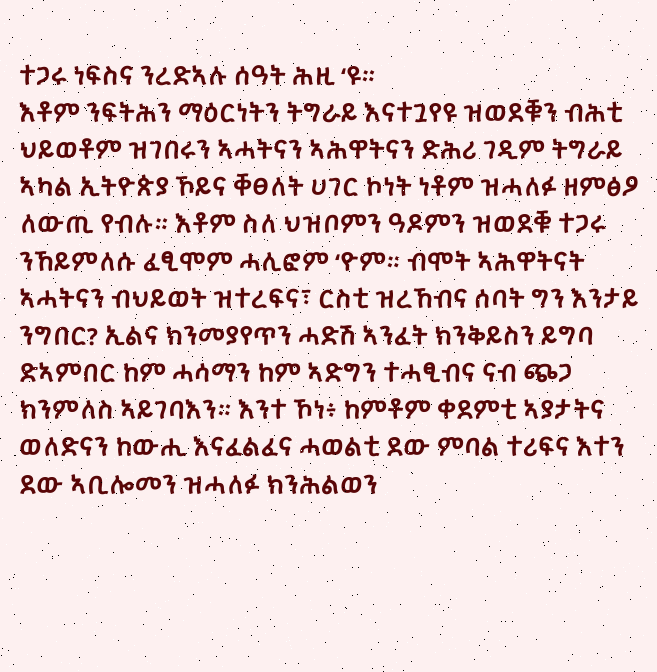ተጋሩ ነፍስና ንረድኣሉ ሰዓት ሕዚ ‘ዩ።
እቶም ንፍትሕን ማዕርነትን ትግራይ እናተጓየዩ ዝወደቑን ብሕቲ ህይወቶም ዝገበሩን ኣሓትናን ኣሕዋትናን ድሕሪ ገዲም ትግራይ ኣካል ኢትዮጵያ ኾይና ቐፀለት ሀገር ኮነት ነቶም ዝሓለፉ ዘምፅዖ ለውጢ የብሉ። እቶም ስለ ህዝቦምን ዓዶምን ዝወደቑ ተጋሩ ንኸይምለሱ ፈፂሞም ሓሊፎም ‘ዮም። ብሞት ኣሕዋትናት ኣሓትናን ብህይወት ዝተረፍና፣ ርስቲ ዝረኸብና ሰባት ግን እንታይ ንግበር? ኢልና ክንመያየጥን ሓድሽ ኣንፈት ክንቅይስን ይግባ ድኣምበር ከም ሓሳማን ከም ኣድግን ተሓፂብና ናብ ጭጋ ክንምለስ ኣይገባእን። እንተ ኾነ፥ ከምቶም ቀደምቲ ኣያታትና ወለድናን ከውሒ እናፈልፈና ሓወልቲ ደው ምባል ተሪፍና እተን ደው ኣቢሎመን ዝሓለፉ ክንሕልወን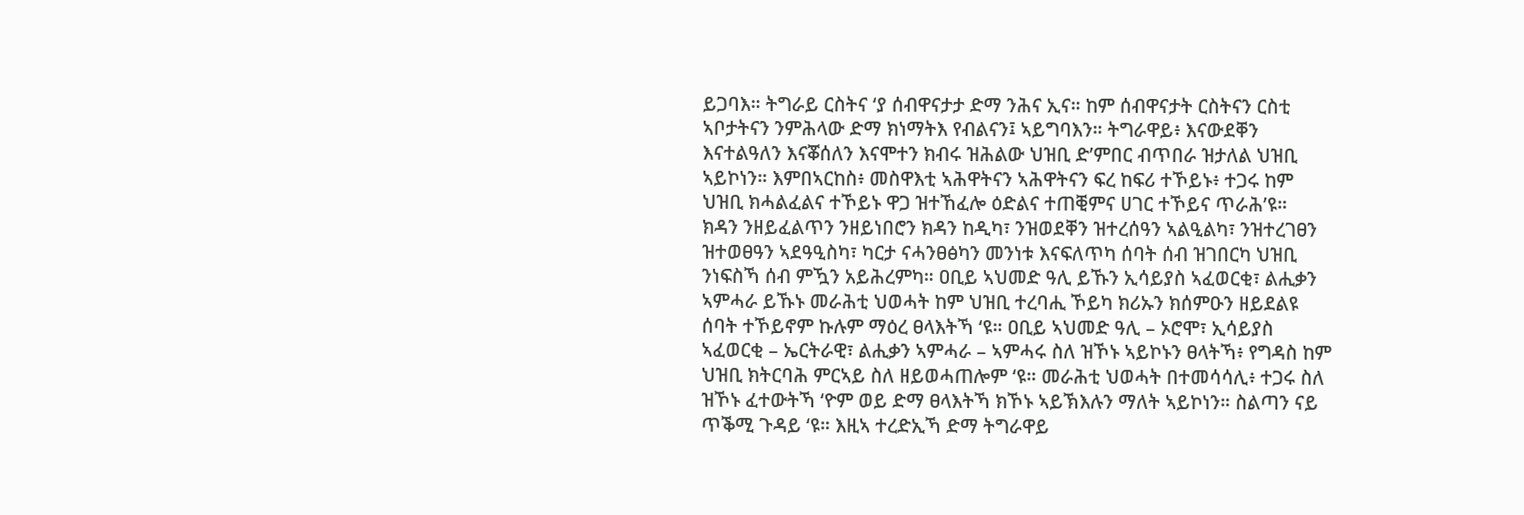ይጋባእ። ትግራይ ርስትና ‘ያ ሰብዋናታታ ድማ ንሕና ኢና። ከም ሰብዋናታት ርስትናን ርስቲ ኣቦታትናን ንምሕላው ድማ ክነማትእ የብልናን፤ ኣይግባእን። ትግራዋይ፥ እናውደቐን እናተልዓለን እናቖሰለን እናሞተን ክብሩ ዝሕልው ህዝቢ ድ’ምበር ብጥበራ ዝታለል ህዝቢ ኣይኮነን። እምበኣርከስ፥ መስዋእቲ ኣሕዋትናን ኣሕዋትናን ፍረ ከፍሪ ተኾይኑ፥ ተጋሩ ከም ህዝቢ ክሓልፈልና ተኾይኑ ዋጋ ዝተኸፈሎ ዕድልና ተጠቒምና ሀገር ተኾይና ጥራሕ’ዩ።
ክዳን ንዘይፈልጥን ንዘይነበሮን ክዳን ከዲካ፣ ንዝወደቐን ዝተረሰዓን ኣልዒልካ፣ ንዝተረገፀን ዝተወፀዓን ኣደዓዒስካ፣ ካርታ ናሓንፀፅካን መንነቱ እናፍለጥካ ሰባት ሰብ ዝገበርካ ህዝቢ ንነፍስኻ ሰብ ምዃን አይሕረምካ። ዐቢይ ኣህመድ ዓሊ ይኹን ኢሳይያስ ኣፈወርቂ፣ ልሒቃን ኣምሓራ ይኹኑ መራሕቲ ህወሓት ከም ህዝቢ ተረባሒ ኾይካ ክሪኡን ክሰምዑን ዘይደልዩ ሰባት ተኾይኖም ኩሉም ማዕረ ፀላእትኻ ‘ዩ። ዐቢይ ኣህመድ ዓሊ – ኦሮሞ፣ ኢሳይያስ ኣፈወርቂ – ኤርትራዊ፣ ልሒቃን ኣምሓራ – ኣምሓሩ ስለ ዝኾኑ ኣይኮኑን ፀላትኻ፥ የግዳስ ከም ህዝቢ ክትርባሕ ምርኣይ ስለ ዘይወሓጠሎም ‘ዩ። መራሕቲ ህወሓት በተመሳሳሊ፥ ተጋሩ ስለ ዝኾኑ ፈተውትኻ ‘ዮም ወይ ድማ ፀላእትኻ ክኾኑ ኣይኽእሉን ማለት ኣይኮነን። ስልጣን ናይ ጥቕሚ ጉዳይ ‘ዩ። እዚኣ ተረድኢኻ ድማ ትግራዋይ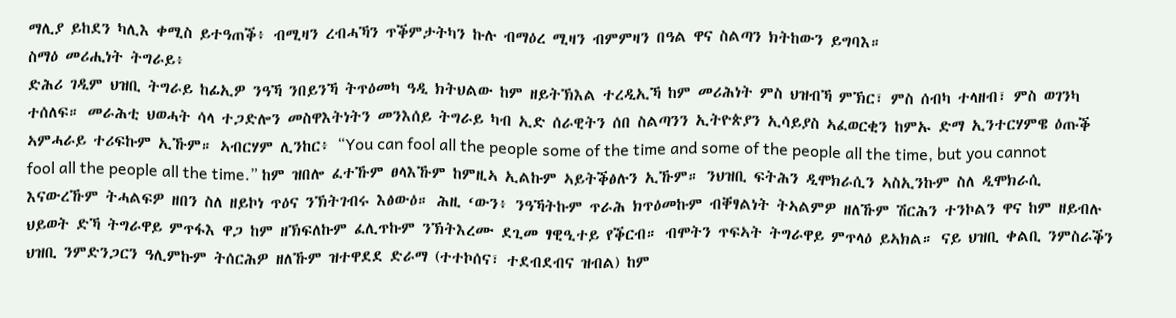ማሊያ ይከደን ካሊእ ቀሚስ ይተዓጠቕ፥ ብሚዛን ረብሓኻን ጥቕምታትካን ኩሉ ብማዕረ ሚዛን ብምምዛን በዓል ዋና ስልጣን ክትከውን ይግባእ።
ስማዕ መሪሒነት ትግራይ፥
ድሕሪ ገዲም ህዝቢ ትግራይ ከፊኢዎ ንዓኻ ንበይንኻ ትጥዕመካ ዓዲ ክትህልው ከም ዘይትኽእል ተረዲኢኻ ከም መሪሕነት ምስ ህዝብኻ ምኽር፣ ምስ ሰብካ ተላዘብ፣ ምስ ወገንካ ተሰለፍ። መራሕቲ ህወሓት ሳላ ተጋድሎን መስዋእትነትን መንእሰይ ትግራይ ካብ ኢድ ሰራዊትን ሰበ ስልጣንን ኢትዮጵያን ኢሳይያስ ኣፈወርቂን ከምኡ ድማ ኢንተርሃምዌ ዕጡቕ ኣምሓራይ ተሪፍኩም ኢኹም። ኣብርሃም ሊንከር፥ “You can fool all the people some of the time and some of the people all the time, but you cannot fool all the people all the time.” ከም ዝበሎ ፈተኹም ፀላእኹም ከምዚኣ ኢልኩም ኣይትቕፅሉን ኢኹም። ንህዝቢ ፍትሕን ዲሞክራሲን ኣስኢንኩም ስለ ዲሞክራሲ እናውረኹም ትሓልፍዎ ዘበን ስለ ዘይኮነ ጥዕና ንኽትገብሩ እፅውዕ። ሕዚ ‘ውን፥ ንዓኻትኩም ጥራሕ ክጥዕመኩም ብቐፃልነት ትኣልምዎ ዘለኹም ሽርሕን ተንኮልን ዋና ከም ዘይብሉ ህይወት ድኻ ትግራዋይ ምጥፋእ ዋጋ ከም ዘኽፍለኩም ፈሊጥኩም ንኽትእረሙ ደጊመ ፃዊዒተይ የቕርብ። ብሞትን ጥፍኣት ትግራዋይ ምጥላዕ ይኣክል። ናይ ህዝቢ ቀልቢ ንምስራቕን ህዝቢ ንምድንጋርን ዓሊምኩም ትሰርሕዎ ዘለኹም ዝተዋደደ ድራማ (ተተኮሰና፣ ተደብደብና ዝብል) ከም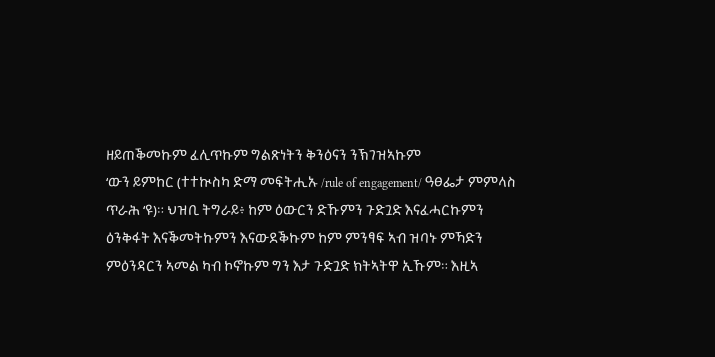ዘይጠቕመኩም ፈሊጥኩም ግልጽነትን ቅንዕናን ንኽገዝኣኩም
‘ውን ይምከር (ተተኲስካ ድማ መፍትሒኡ /rule of engagement/ ዓፀፌታ ምምላስ ጥራሕ ‘ዩ)። ህዝቢ ትግራይ፥ ከም ዕውርን ድኹምን ጉድጓድ እናፈሓርኩምን ዕንቅፋት እናቕመትኩምን እናውደቕኩም ከም ምንፃፍ ኣብ ዝባኑ ምኻድን ምዕንዳርን ኣመል ካብ ኮኖኩም ግን እታ ጉድጓድ ክትኣትዋ ኢኹም። እዚኣ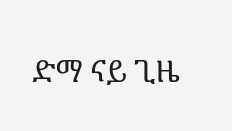ድማ ናይ ጊዜ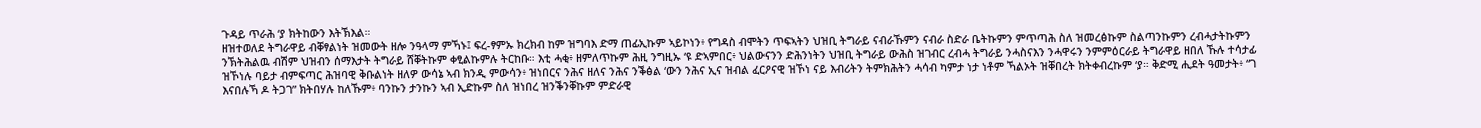ጉዳይ ጥራሕ ‘ያ ክትከውን እትኽእል።
ዘዝተወለደ ትግራዋይ ብቐፃልነት ዝመውት ዘሎ ንዓላማ ምኻኑ፤ ፍረ-ፃምኡ ክረክብ ከም ዝግባእ ድማ ጠፊኢኩም ኣይኮነን፥ የግዳስ ብሞትን ጥፍኣትን ህዝቢ ትግራይ ናብራኹምን ናብራ ስድራ ቤትኩምን ምጥጣሕ ስለ ዝመረፅኩም ስልጣንኩምን ረብሓታትኩምን ንኽትሕልዉ ብሽም ህዝብን ሰማእታት ትግራይ ሸቐትኩም ቀፂልኩምሉ ትርከቡ። እቲ ሓቂ፥ ዘምለጥኩም ሕዚ ንግዚኡ ‘ዩ ድኣምበር፥ ህልውናንን ድሕንነትን ህዝቢ ትግራይ ውሕስ ዝገብር ረብሓ ትግራይ ንሓስናእን ንሓዋሩን ንምምዕርራይ ትግራዋይ ዘበለ ኹሉ ተሳታፊ ዝኾነሉ ባይታ ብምፍጣር ሕዝባዊ ቅቡልነት ዘለዎ ውሳኔ ኣብ ክንዲ ምውሳን፥ ዝነበርና ንሕና ዘለና ንሕና ንቕፅል ‘ውን ንሕና ኢና ዝብል ፈርዖናዊ ዝኾነ ናይ እብሪትን ትምክሕትን ሓሳብ ካምታ ነታ ነቶም ኻልኦት ዝቐበረት ክትቀብረኩም ‘ያ። ቅድሚ ሒደት ዓመታት፥ “ገ እናበሉኻ ዶ ትጋገ” ክትበሃሉ ከለኹም፥ ባንኩን ታንኩን ኣብ ኢድኩም ስለ ዝነበረ ዝንቕንቐኩም ምድራዊ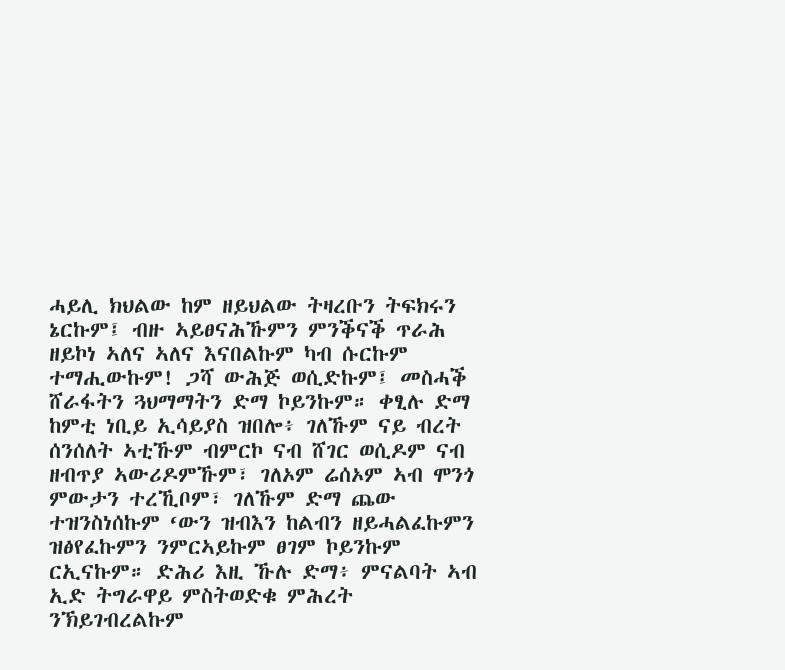ሓይሊ ክህልው ከም ዘይህልው ትዛረቡን ትፍክሩን ኔርኩም፤ ብዙ ኣይፀናሕኹምን ምንቕናቕ ጥራሕ ዘይኮነ ኣለና ኣለና እናበልኩም ካብ ሱርኩም ተማሒውኩም! ጋሻ ውሕጅ ወሲድኩም፤ መስሓቕ ሸራፋትን ጓህማማትን ድማ ኮይንኩም። ቀፂሉ ድማ ከምቲ ነቢይ ኢሳይያስ ዝበሎ፥ ገለኹም ናይ ብረት ሰንሰለት ኣቲኹም ብምርኮ ናብ ሸገር ወሲዶም ናብ ዘብጥያ ኣውሪዶምኹም፣ ገለኦም ሬሰኦም ኣብ ሞንጎ ምውታን ተረኺቦም፣ ገለኹም ድማ ጨው ተዝንስነሰኩም ‘ውን ዝብእን ከልብን ዘይሓልፈኩምን ዝፅየፈኩምን ንምርኣይኩም ፀገም ኮይንኩም ርኢናኩም። ድሕሪ እዚ ኹሉ ድማ፥ ምናልባት ኣብ ኢድ ትግራዋይ ምስትወድቁ ምሕረት ንኽይገብረልኩም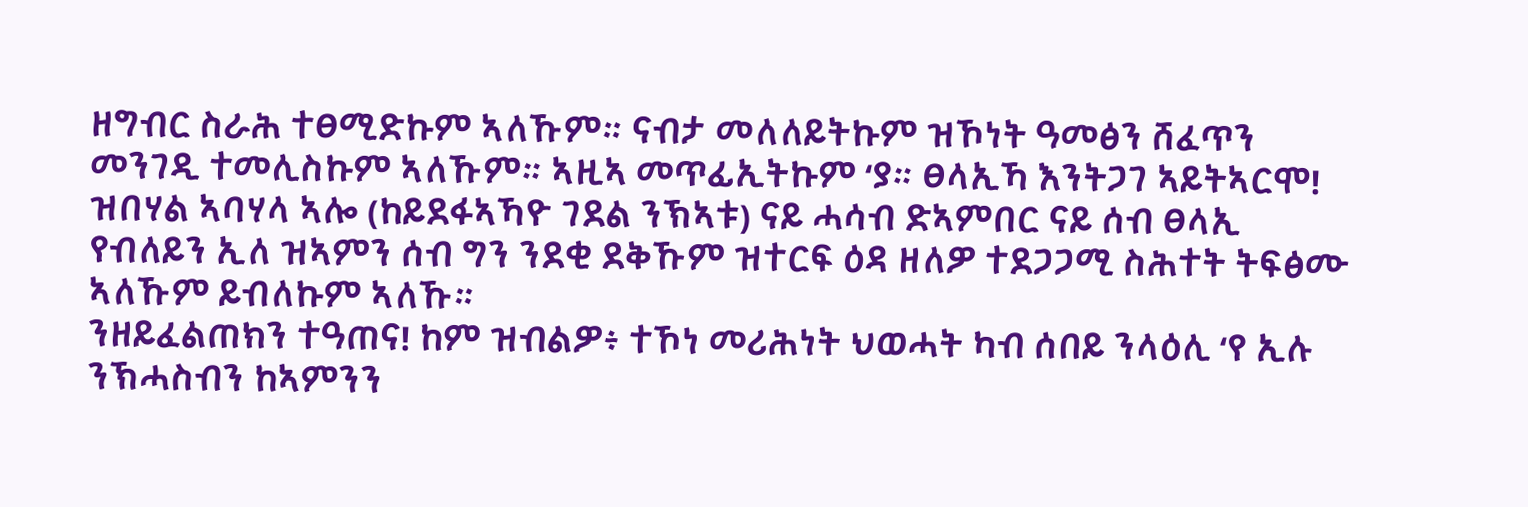ዘግብር ስራሕ ተፀሚድኩም ኣለኹም። ናብታ መለለይትኩም ዝኾነት ዓመፅን ሸፈጥን መንገዲ ተመሊስኩም ኣለኹም። ኣዚኣ መጥፊኢትኩም ‘ያ። ፀላኢኻ እንትጋገ ኣይትኣርሞ! ዝበሃል ኣባሃላ ኣሎ (ከይደፋኣኻዮ ገደል ንኽኣቱ) ናይ ሓሳብ ድኣምበር ናይ ሰብ ፀላኢ የብለይን ኢለ ዝኣምን ሰብ ግን ንደቂ ደቅኹም ዝተርፍ ዕዳ ዘለዎ ተደጋጋሚ ስሕተት ትፍፅሙ ኣለኹም ይብለኩም ኣለኹ።
ንዘይፈልጠክን ተዓጠና! ከም ዝብልዎ፥ ተኾነ መሪሕነት ህወሓት ካብ ሰበይ ንላዕሊ ‘የ ኢሉ ንኽሓስብን ከኣምንን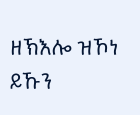ዘኽእሎ ዝኾነ ይኹን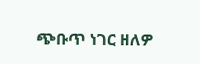ጭቡጥ ነገር ዘለዎ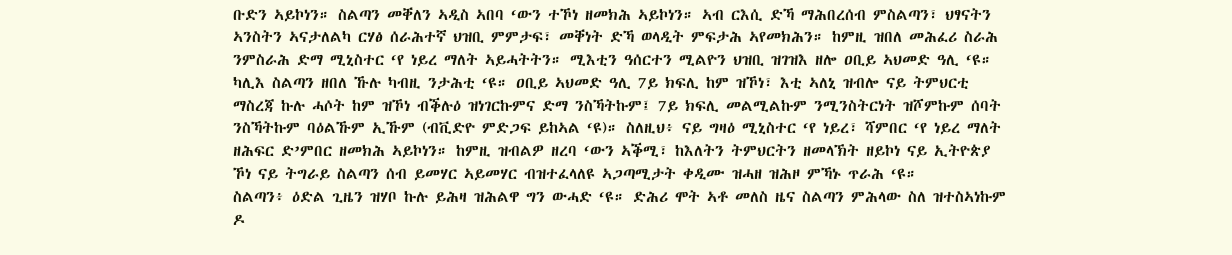ቡድን ኣይኮነን። ስልጣን መቐለን ኣዲስ ኣበባ ‘ውን ተኾነ ዘመክሕ ኣይኮነን። ኣብ ርእሲ ድኻ ማሕበረሰብ ምስልጣን፣ ህፃናትን ኣንስትን ኣናታለልካ ርሃፅ ሰራሕተኛ ህዝቢ ምምታፍ፣ መቐነት ድኻ ወላዲት ምፍታሕ ኣየመክሕን። ከምዚ ዝበለ መሕፈሪ ስራሕ ንምስራሕ ድማ ሚኒስተር ‘የ ነይረ ማለት ኣይሓትትን። ሚእቲን ዓሰርተን ሚልዮን ህዝቢ ዝገዝእ ዘሎ ዐቢይ ኣህመድ ዓሊ ‘ዩ። ካሊእ ስልጣን ዘበለ ኹሉ ካብዚ ንታሕቲ ‘ዩ። ዐቢይ ኣህመድ ዓሊ 7ይ ክፍሊ ከም ዝኾነ፣ እቲ ኣለኒ ዝብሎ ናይ ትምህርቲ ማስረጃ ኩሉ ሓሶት ከም ዝኾነ ብቕሉዕ ዝነገርኩምና ድማ ንስኻትኩም፤ 7ይ ክፍሊ መልሚልኩም ንሚንስትርነት ዝሾምኩም ሰባት ንስኻትኩም ባዕልኹም ኢኹም (ብቪድዮ ምድጋፍ ይከኣል ‘ዩ)። ስለዚህ፥ ናይ ግዛዕ ሚኒስተር ‘የ ነይረ፣ ሻምበር ‘የ ነይረ ማለት ዘሕፍር ድ’ምበር ዘመክሕ ኣይኮነን። ከምዚ ዝብልዎ ዘረባ ‘ውን ኣቕሚ፣ ከእለትን ትምህርትን ዘመላኽት ዘይኮነ ናይ ኢትዮጵያ ኾነ ናይ ትግራይ ስልጣን ሰብ ይመሃር ኣይመሃር ብዝተፈላለዩ ኣጋጣሚታት ቀዲሙ ዝሓዘ ዝሕዞ ምኻኑ ጥራሕ ‘ዩ።
ስልጣን፥ ዕድል ጊዜን ዝሃቦ ኩሉ ይሕዛ ዝሕልዋ ግን ውሓድ ‘ዩ። ድሕሪ ሞት ኣቶ መለስ ዜና ስልጣን ምሕላው ስለ ዝተስኣነኩም ዶ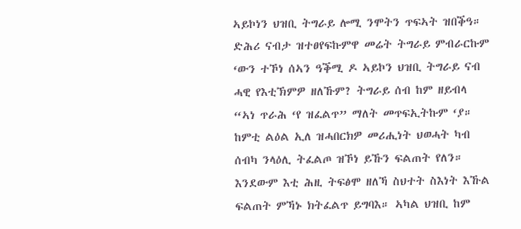ኣይኮነን ህዝቢ ትግራይ ሎሚ ንሞትን ጥፍኣት ዝበቕዓ። ድሕሪ ናብታ ዝተፀየፍኩምዋ መሬት ትግራይ ምብራርኩም ‘ውን ተኾነ ሰኣን ዓቕሚ ዶ ኣይኮን ህዝቢ ትግራይ ናብ ሓዊ የእቲኽምዎ ዘለኹም? ትግራይ ሰብ ከም ዘይብላ “ኣነ ጥራሕ ‘የ ዝፈልጥ” ማለት መጥፍኢትኩም ‘ያ። ከምቲ ልዕል ኢለ ዝሓበርክዎ መሪሒነት ህወሓት ካብ ሰብካ ንላዕሊ ትፈልጦ ዝኾነ ይኹን ፍልጠት የለን። እንደውም እቲ ሕዚ ትፍፅሞ ዘለኻ ስህተት ስእነት እኹል ፍልጠት ምኻኑ ክትፈልጥ ይግባእ። ኣካል ህዝቢ ከም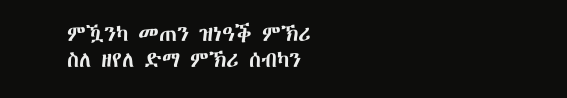ምዃንካ መጠን ዝነዓቕ ምኽሪ ስለ ዘየለ ድማ ምኽሪ ሰብካን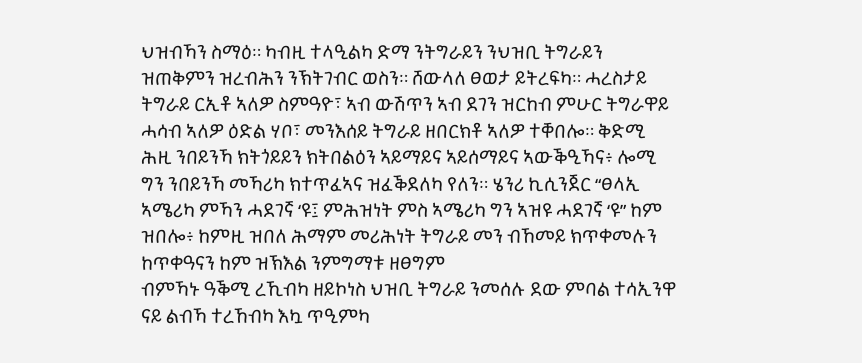ህዝብኻን ስማዕ። ካብዚ ተላዒልካ ድማ ንትግራይን ንህዝቢ ትግራይን ዝጠቅምን ዝረብሕን ንኽትገብር ወስን። ሸውላለ ፀወታ ይትረፍካ። ሓረስታይ ትግራይ ርኢቶ ኣለዎ ስምዓዮ፣ ኣብ ውሽጥን ኣብ ደገን ዝርከብ ምሁር ትግራዋይ ሓሳብ ኣለዎ ዕድል ሃቦ፣ መንእሰይ ትግራይ ዘበርክቶ ኣለዎ ተቐበሎ። ቅድሚ ሕዚ ንበይንኻ ክትጎይይን ክትበልዕን ኣይማይና ኣይሰማይና ኣውቕዒኻና፥ ሎሚ ግን ንበይንኻ መኻሪካ ክተጥፈኣና ዝፈቕደለካ የለን። ሄንሪ ኪሲንጀር “ፀላኢ ኣሜሪካ ምኻን ሓደገኛ ‘ዩ፤ ምሕዝነት ምስ ኣሜሪካ ግን ኣዝዩ ሓደገኛ ‘ዩ” ከም ዝበሎ፥ ከምዚ ዝበለ ሕማም መሪሕነት ትግራይ መን ብኸመይ ክጥቀመሉን ከጥቀዓናን ከም ዝኽእል ንምግማቱ ዘፀግም
ብምኻኑ ዓቕሚ ረኺብካ ዘይኮነስ ህዝቢ ትግራይ ንመሰሉ ደው ምባል ተሳኢንዋ ናይ ልብኻ ተረኸብካ እኳ ጥዒምካ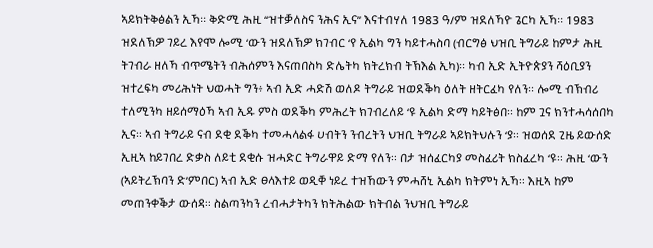ኣይክትቅፅልን ኢኻ። ቅድሚ ሕዚ “ዝተቓለስና ንሕና ኢና” እናተብሃለ 1983 ዓ/ም ዝደለኻዮ ጌርካ ኢኻ። 1983 ዝደለኽዎ ገይረ እየሞ ሎሚ ‘ውን ዝደለኽዎ ክገብር ‘የ ኢልካ ግን ካይተሓስባ (ብርግፅ ህዝቢ ትግራይ ከምታ ሕዚ ትገብራ ዘለኻ ብጥሜትን ብሕሰምን እናጠበስካ ድሌትካ ክትረክብ ትኽእል ኢካ)። ካብ ኢድ ኢትዮጵያን ሻዕቢያን ዝተረፍካ መሪሕነት ህወሓት ግን፥ ኣብ ኢድ ሓድሽ ወለዶ ትግራይ ዝወደቕካ ዕለት ዘትርፈካ የለን። ሎሚ ብኽብሪ ተለሚንካ ዘይሰማዕኻ ኣብ ኢዱ ምስ ወደቕካ ምሕረት ክገብረለይ ‘ዩ ኢልካ ድማ ካይትፅበ። ከም ጓና ክንተሓሳሰበካ ኢና። ኣብ ትግራይ ናብ ደቂ ደቕካ ተመሓላልፋ ሀብትን ንብረትን ህዝቢ ትግራይ ኣይክትህሉን ‘ያ። ዝወሰደ ጊዜ ይውሰድ ኢዚኣ ከይገበረ ድቃስ ለይቲ ደቂሱ ዝሓድር ትግራዋይ ድማ የለን። በታ ዝሰፈርካያ መስፈሪት ክስፈረካ ‘ዩ። ሕዚ ‘ውን (ኣይትረኽባን ድ’ምበር) ኣብ ኢድ ፀላእተይ ወዲቐ ነይረ ተዝኸውን ምሓሸኒ ኢልካ ክትምነ ኢኻ። እዚኣ ከም መጠንቀቕታ ውሰዳ። ስልጣንካን ረብሓታትካን ክትሕልው ክትብል ንህዝቢ ትግራይ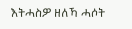እትሓስዎ ዘለኻ ሓሶት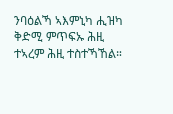ንባዕልኻ ኣእምኒካ ሒዝካ ቅድሚ ምጥፍኡ ሕዚ ተኣረም ሕዚ ተስተኻኸል።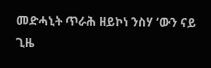መድሓኒት ጥራሕ ዘይኮነ ንስሃ ‘ውን ናይ ጊዜ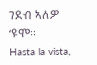ገደብ ኣለዎ ‘ዩሞ።
Hasta la vista,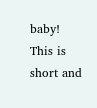baby!
This is short and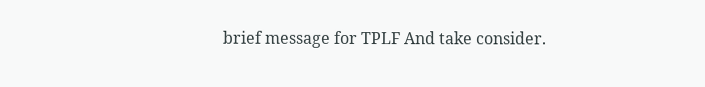brief message for TPLF And take consider.